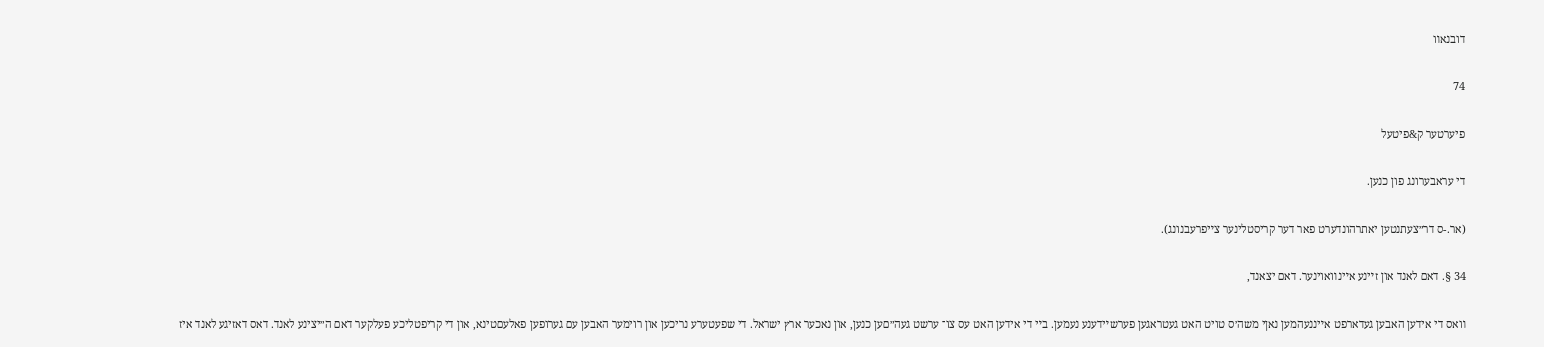דובנאװ

74

פיערטער ק&פיטעל

די עראבערונג פון כנען.

(אר.-ס דר״צעתנטען יאתרהונדערט פאר דער קריסטלינער צײפרעבנונג).

34 §. דאם לאנד און זײנע אײנװאוינער. דאם יצאנד,

װאס די אידען האבען געדארפט אײננעהמען נאןי משה׳ס טויט האט געטראגען פערשײדענע נעמען. בײ די אידען האט עס צו־ ערשט געה״םען כנען, און נאכער ארץ ישראל. די שפעטערע נריכען און רוימער האבען עם גערופען פאלעםטינא, און די קריפטליכע פעלקער דאם ה״יצינע לאנד. דאס דאזיגע לאנד איז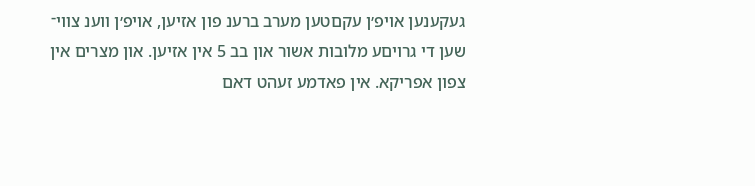געקענען אויפ׳ן עקםטען מערב ברענ פון אזיען, אויפ׳ן װענ צװי־ שען די גרויםע מלובות אשור און בב 5 אין אזיען. און מצרים אין צפון אפריקא. אין פאדמע זעהט דאם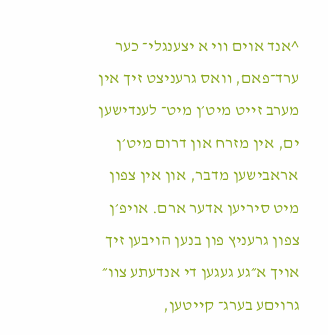^אנד אוים װי א יצענגלי־ כער ערד־פאם, װאס גרעניצט זיך אין מערב זײט מיט׳ן מיט־ לענדישען ים, אין מזרח און דרום מיט׳ן אראבישען מדבר, און אין צפון מיט סיריען אדער ארם. אויפ׳ן צפון גרעניץ פון בנען הויבען זיך אויך א״גע געגען די אנדעתע צװ״ גרויםע בערג־ קײטען,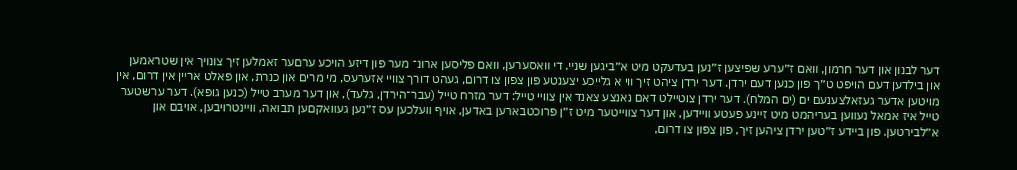דער לבנון און דער חרמון, װאם ז״ערע שפיצען ז״נען בעדעקט מיט א״ביגען שנײ. די װאסערען, װאם פליסען ארונ־ מער פון דיזע הויכע ערםער זאמלען זיך צונויך אין שטראמען און בילדען דעם הויפט ט״ך פון כנען דעם ירדן. דער ירדן ציהט זיך װי א גלײכע יצענטע פון צפון צו דרום, געהט דורך צװײ אזערעס, מי מרים און כנרת, און פאלט ארײן אין דרום, אין מויטען אדער געזאלצענעם ים (ים המלח). דער ירדן צוטײלט דאם נאנצע צאנד אין צװײ טײל: דער מזרח טײל (עבר־הירדן, גלעד), און דער מערב טײל (כנען גופא). דער ערשטער טײל איז אמאל נעװען בעריהמט מיט זײנע פעטע װײדען, און דער צװײטער מיט ז״ן פרוכטבארען באדען, אויף װעלכען עס ז״נען געװאקםען תבואה, װײנטרויבען, אויבם און א״לבירטען. פון בײדע ז״טען ירדן ציהען זיך, פון צפון צו דרום,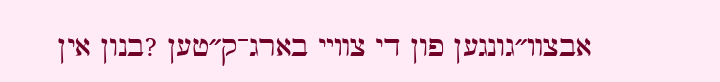אבצװ״גונגען פון די צװײ בארג־ק״טען ?בנון אין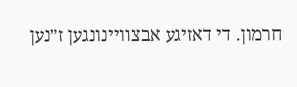חרמון. די דאזיגע אבצװײנונגען ז״נען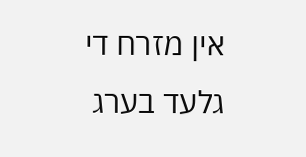אין מזרח די גלעד בערג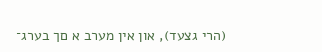(הרי גצעד), און אין מערב א םך בערג־